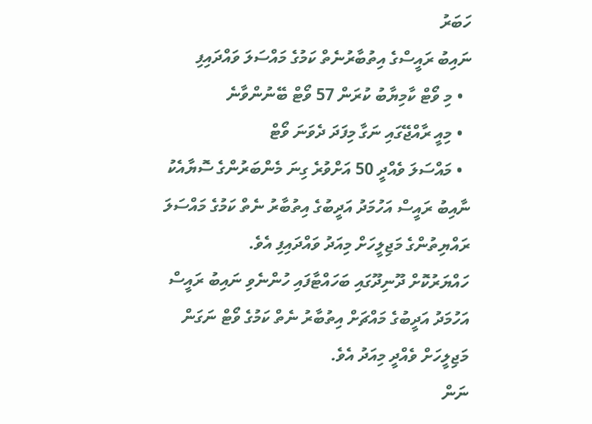ހަބަރު
ނައިބު ރައީސްގެ އިތުބާރުނެތް ކަމުގެ މައްސަލަ ވައްދައިފި
  • މި ވޯޓް ކާމިޔާބު ކުރަން 57 ވޯޓް ބޭނުންވާނެ
  • މިއީ ރާއްޖޭގައި ނަގާ މިފަދަ ދެވަނަ ވޯޓް
  • މައްސަލަ ވެއްދީ 50 އަށްވުރެ ގިނަ މެންބަރުންގެ ސޮޔާއެކު
ނާއިބު ރައީސް އަހުމަދު އަދީބުގެ އިތުބާރު ނެތް ކަމުގެ މައްސަލަ ރައްޔިތުންގެ މަޖިލީހަށް މިއަދު ވައްދައިފި އެވެ.
ހައްޔަރުކޮށް ދޫނިދޫގައި ބަހައްޓާފައި ހުންނެވި ނައިބު ރައީސް އަހުމަދު އަދީބުގެ މައްޗަށް އިތުބާރު ނެތް ކަމުގެ ވޯޓް ނަގަން މަޖިލީހަށް ވެއްދީ މިއަދު އެވެ.
ނަން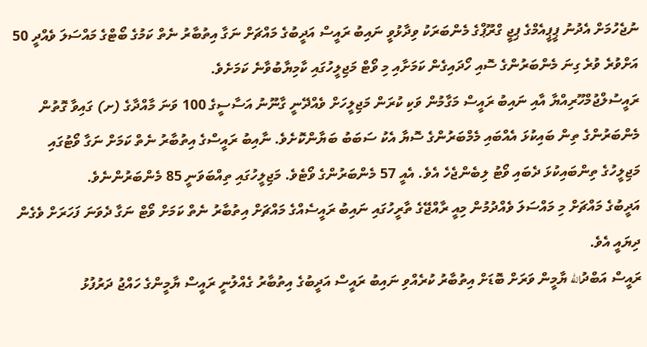ނުޖެހުމަށް އެދުނު ޕީޕީއެމްގެ ޕިޖީ ގްރޫޕްގެ މެންބަރަކު ވިދާޅުވީ ނައިބު ރައީސް އަދީބުގެ މައްޗަށް ނަގާ އިތުބާރު ނެތް ކަމުގެ ބޯޓްގެ މައްސަލަ ވެއްދީ 50 އަށްވުރެ ވުރެ ގިނަ މެންބަރުންގެ ސޮއި ހޯދައިގެން ކަމަށާއި މި ވޯޓް މަޖިލީހުގައި ކާމިޔާބުވާނެ ކަމަށެވެ.
ރައީސުލްޖުމްހޫރިއްޔާ އާއި ނައިބު ރައީސް މަގާމުން ވަކި ކުރަން މަޖިލީހަށް ވެއްދޭނީ ގާނޫނު އަސާސީގެ 100 ވަނަ މާއްދާގެ (ށ) ގައިވާ ގޮތުން މެންބަރުންގެ ތިން ބައިކުޅަ އެއްބައި މެމްބަރުންގެ ސޮޔާ އެކު ސަބަބު ބަޔާންކޮށެވެ. ނާއިބު ރައީސްގެ އިތުބާރު ނެތް ކަމަށް ނަގާ ވޯޓުގައި މަޖިލީހުގެ ތިންބައިކުޅަ ދެބައި ވޯޓު ލިބެންޖެހެ އެވެ. އެއީ 57 މެންބަރުންގެ ވޯޓެވެ. މަޖިލީހުގައި ތިއްބަވަނީ 85 މެންބަރުންނެވެ.
އަދީބުގެ މައްޗަށް މި މައްސަލަ ވެއްދުމުން މިއީ ރާއްޖޭގެ ތާރީހުގައި ނައިބު ރައީސެއްގެ މައްޗަށް އިތުބާރު ނެތް ކަމަށް ވޯޓް ނަގާ ދެވަނަ ފަހަރަށް ވެގެން ދިޔައީ އެވެ.
ރައީސް އަބްދުالله ޔާމީން ވަރަށް ބޮޑަށް އިތުބާރު ކުރެއްވި ނައިބު ރައީސް އަދީބުގެ އިތުބާރު ގެއްލުނީ ރައީސް ޔާމީންގެ ހައްޖު ދަރުފުޅު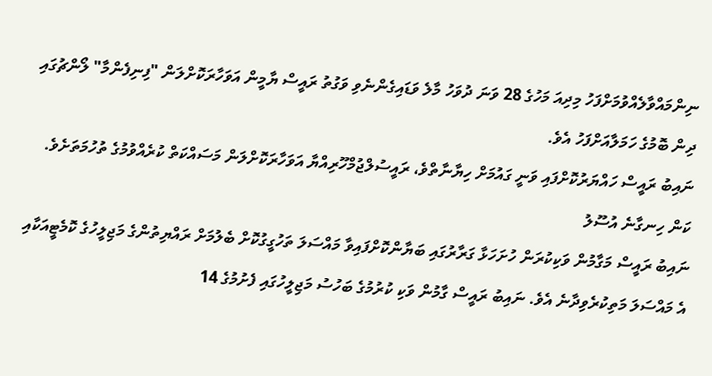ނިންމައްވާލެއްވުމަށްފަހު މިދިއަ މަހުގެ 28 ވަނަ ދުވަހު މާލެ ވަޑައިގެންނެވި ވަގުތު ރައީސް ޔާމީން އަވަހާރަކޮށްލަން "ފިނިފެންމާ" ލޯންޗުގައި ދިން ބޮމުގެ ހަމަލާއަށްފަހު އެވެ.
ނައިބު ރައީސް ހައްޔަރުކޮށްފައި ވަނީ ގައުމަށް ހިޔާނާތްވެ، ރައީސުލްޖުމްހޫރިއްޔާ އަވަހާރަކޮށްލަން މަސައްކަތް ކުރެއްވުމުގެ ތުހުމަތަށެވެ.
ކަން ހިނގާނެ އުސޫލު
ނައިބު ރައީސް މަގާމުން ވަކިކުރަން ހުށަހަޅާ ގަރާރުގައި ބަޔާންކޮށްފައިވާ މައްސަލަ ތަހުގީގުކޮށް ބެލުމަށް ރައްޔިތުންގެ މަޖިލީހުގެ ކޮމެޓީއަކާއި އެ މައްސަލަ މަތިކުރެވިދާނެ އެވެ. ނައިބު ރައީސް ގާމުން ވަކި ކުރުމުގެ ބަހުސު މަޖިލީހުގައި ފެށުމުގެ 14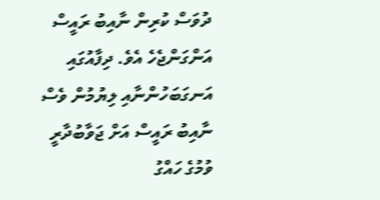ދުވަސް ކުރިން ނާއިބު ރައީސް އަންގަންޖެހެ އެވެ. ދިފާއުގައި އަނގަބަހުންނާއި ލިޔުމުން ވެސް ނާއިބު ރައީސް އަށް ޖަވާބުދާރީ ވުމުގެ ހައްގު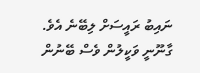ނައިބު ރައީސަށް ލިބޭނެ އެވެ. ގާނޫނީ ވަކީލުން ވެސް ބޭނުން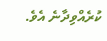ކުރެއްވިދާނެ އެވެ.